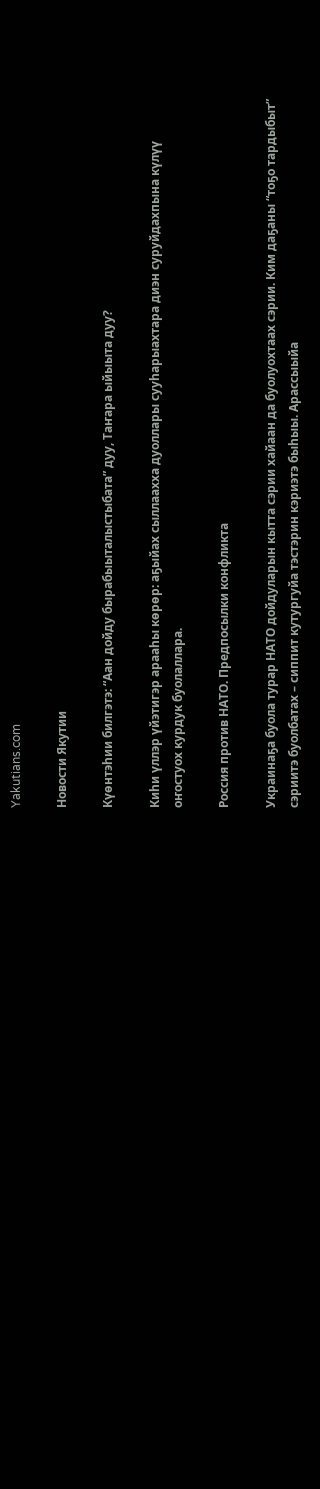Yakutians.com

Новости Якутии

Күөнтэһии билгэтэ: “Аан дойду бырабыыталыстыбата” дуу, Таҥара ыйыыта дуу?

Киһи үллэр үйэтигэр арааһы көрөр: аҕыйах сыллаахха дуоллары сууһарыахтара диэн суруйдахпына күлүү оҥостуох курдук буолаллара.

Россия против НАТО. Предпосылки конфликта

Украинаҕа буола турар НАТО дойдуларын кытта сэрии хайаан да буолуохтаах сэрии. Ким даҕаны “тоҕо тардыбыт” сэриитэ буолбатах – сиппит кутургуйа тэстэрин кэриэтэ быһыы. Арассыыйа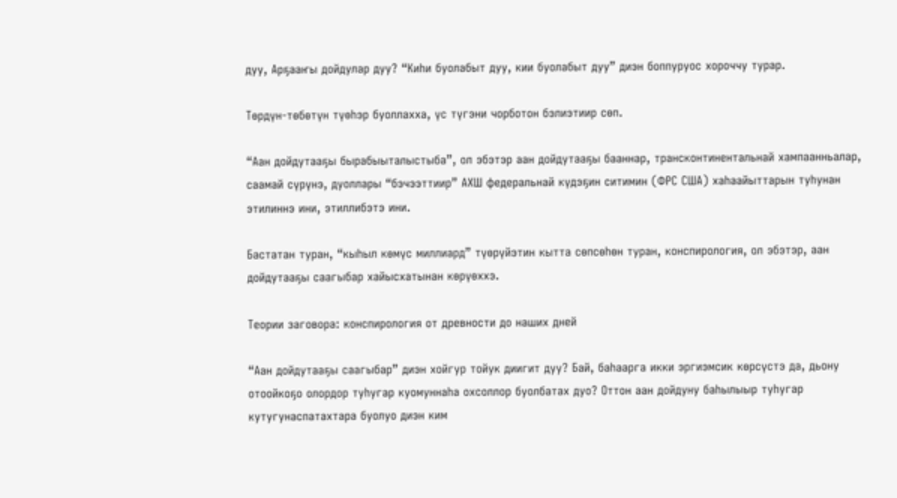дуу, Арҕааҥы дойдулар дуу? “Киһи буолабыт дуу, кии буолабыт дуу” диэн боппуруос хороччу турар.

Төрдүн-төбөтүн түөһэр буоллахха, үс түгэни чорботон бэлиэтиир сөп.

“Аан дойдутааҕы бырабыыталыстыба”, ол эбэтэр аан дойдутааҕы бааннар, трансконтинентальнай хампаанньалар, саамай сүрүнэ, дуоллары “бэчээттиир” АХШ федеральнай күдэҕин ситимин (ФРС США) хаһаайыттарын туһунан этилиннэ ини, этиллибэтэ ини.

Бастатан туран, “кыһыл көмүс миллиард” түөрүйэтин кытта сөпсөһөн туран, конспирология, ол эбэтэр, аан дойдутааҕы саагыбар хайысхатынан көрүөххэ.

Теории заговора: конспирология от древности до наших дней

“Аан дойдутааҕы саагыбар” диэн хойгур тойук диигит дуу? Бай, баһаарга икки эргиэмсик көрсүстэ да, дьону отоойкоҕо олордор туһугар куомуннаһа охсоллор буолбатах дуо? Оттон аан дойдуну баһылыыр туһугар кутугунаспатахтара буолуо диэн ким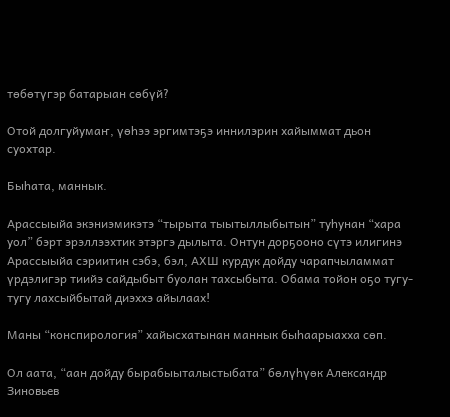төбөтүгэр батарыан сөбүй?

Отой долгуйумаҥ, үөһээ эргимтэҕэ иннилэрин хайыммат дьон суохтар.

Быһата, маннык.

Арассыыйа экэниэмикэтэ “тырыта тыытыллыбытын” туһунан “хара уол” бэрт эрэллээхтик этэргэ дылыта. Онтун дорҕооно сүтэ илигинэ Арассыыйа сэриитин сэбэ, бэл, АХШ курдук дойду чарапчыламмат үрдэлигэр тиийэ сайдыбыт буолан тахсыбыта. Обама тойон оҕо тугу-тугу лахсыйбытай диэххэ айылаах!

Маны “конспирология” хайысхатынан маннык быһаарыахха сөп.

Ол аата, “аан дойду бырабыыталыстыбата” бөлүһүөк Александр Зиновьев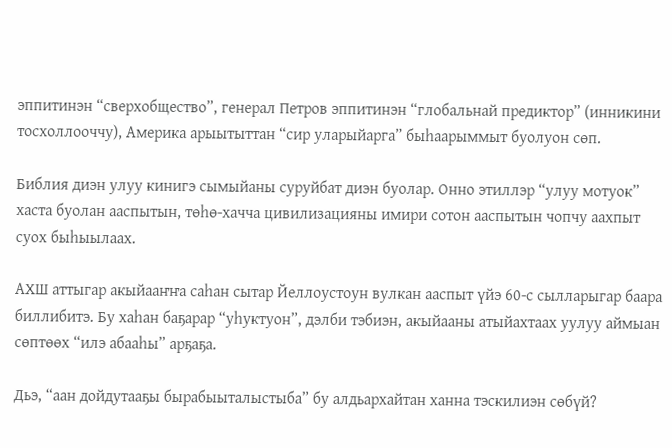эппитинэн “сверхобщество”, генерал Петров эппитинэн “глобальнай предиктор” (инникини тосхоллооччу), Америка арыытыттан “сир уларыйарга” быһаарыммыт буолуон сөп.

Библия диэн улуу кинигэ сымыйаны суруйбат диэн буолар. Онно этиллэр “улуу мотуок” хаста буолан ааспытын, төһө-хачча цивилизацияны имири сотон ааспытын чопчу аахпыт суох быһыылаах.

АХШ аттыгар акыйааҥҥа саһан сытар Йеллоустоун вулкан ааспыт үйэ 60-с сылларыгар баара биллибитэ. Бу хаһан баҕарар “уһуктуон”, дэлби тэбиэн, акыйааны атыйахтаах уулуу аймыан сөптөөх “илэ абааһы” арҕаҕа.

Дьэ, “аан дойдутааҕы бырабыыталыстыба” бу алдьархайтан ханна тэскилиэн сөбүй?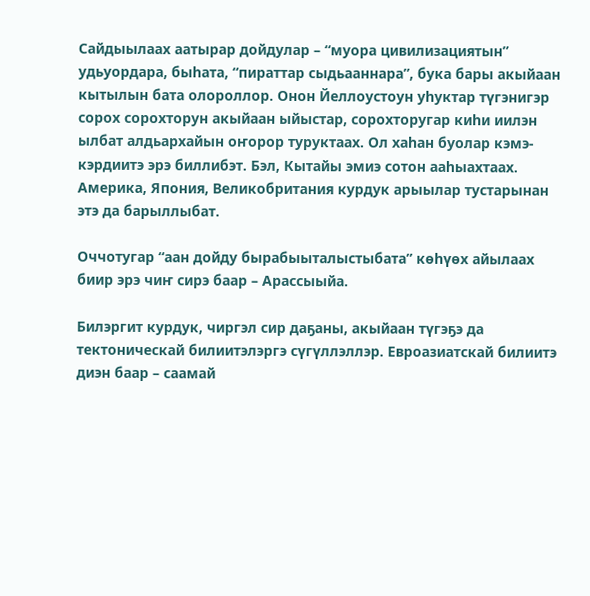Сайдыылаах аатырар дойдулар – “муора цивилизациятын” удьуордара, быһата, “пираттар сыдьааннара”, бука бары акыйаан кытылын бата олороллор. Онон Йеллоустоун уһуктар түгэнигэр сорох сорохторун акыйаан ыйыстар, сорохторугар киһи иилэн ылбат алдьархайын оҥорор туруктаах. Ол хаһан буолар кэмэ-кэрдиитэ эрэ биллибэт. Бэл, Кытайы эмиэ сотон ааһыахтаах. Америка, Япония, Великобритания курдук арыылар тустарынан этэ да барыллыбат.

Оччотугар “аан дойду бырабыыталыстыбата” көһүөх айылаах биир эрэ чиҥ сирэ баар – Арассыыйа.

Билэргит курдук, чиргэл сир даҕаны, акыйаан түгэҕэ да тектоническай билиитэлэргэ сүгүллэллэр. Евроазиатскай билиитэ диэн баар – саамай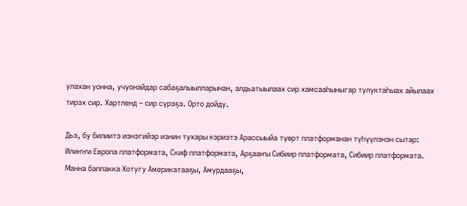улахан уонна, учуонайдар сабаҕалыылларынан, алдьатыылаах сир хамсааһыныгар тулуктаһыах айылаах тирэх сир. Хартленд – сир сүрэҕэ. Орто дойду.

Дьэ, бу билиитэ иэнэгийэр иэнин тухары кэриэтэ Арассыыйа түөрт платформанан түһүүлэнэн сытар: Илиҥҥи Европа платформата, Скиф платформата, Арҕааҥы Сибиир платформата, Сибиир платформата. Манна баппакка Хотугу Америкатааҕы, Амурдааҕы,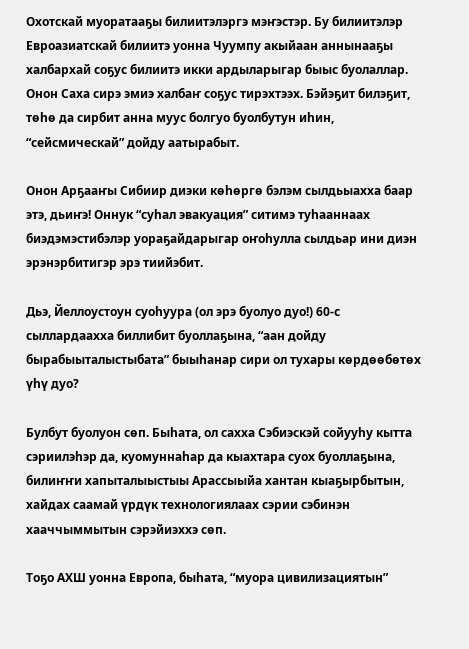Охотскай муоратааҕы билиитэлэргэ мэҥэстэр. Бу билиитэлэр Евроазиатскай билиитэ уонна Чуумпу акыйаан аннынааҕы халбархай соҕус билиитэ икки ардыларыгар быыс буолаллар. Онон Саха сирэ эмиэ халбаҥ соҕус тирэхтээх. Бэйэҕит билэҕит, төһө да сирбит анна муус болгуо буолбутун иһин, “сейсмическай” дойду аатырабыт.

Онон Арҕааҥы Сибиир диэки көһөргө бэлэм сылдьыахха баар этэ, дьиҥэ! Оннук “суһал эвакуация” ситимэ туһааннаах биэдэмэстибэлэр уораҕайдарыгар оҥоһулла сылдьар ини диэн эрэнэрбитигэр эрэ тиийэбит.

Дьэ, Йеллоустоун суоһуура (ол эрэ буолуо дуо!) 60-с сыллардаахха биллибит буоллаҕына, “аан дойду бырабыыталыстыбата” быыһанар сири ол тухары көрдөөбөтөх үһү дуо?

Булбут буолуон сөп. Быһата, ол сахха Сэбиэскэй сойууһу кытта сэриилэһэр да, куомуннаһар да кыахтара суох буоллаҕына, билиҥҥи хапыталыыстыы Арассыыйа хантан кыаҕырбытын, хайдах саамай үрдүк технологиялаах сэрии сэбинэн хааччыммытын сэрэйиэххэ сөп.

Тоҕо АХШ уонна Европа, быһата, “муора цивилизациятын”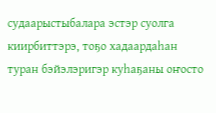судаарыстыбалара эстэр суолга киирбиттэрэ, тоҕо хадаардаһан туран бэйэлэригэр куһаҕаны оҥосто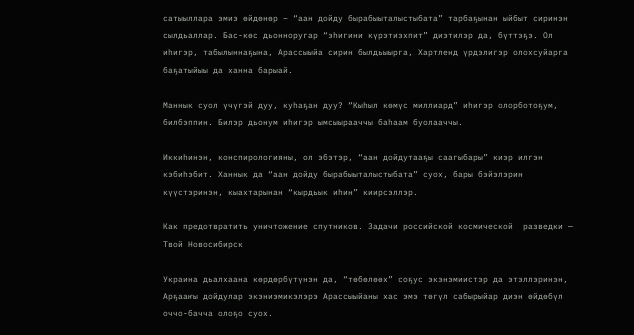сатыыллара эмиэ өйдөнөр – “аан дойду бырабыыталыстыбата” тарбаҕынан ыйбыт сиринэн сылдьаллар. Бас-көс дьонноругар “эһигини күрэтиэхпит” диэтилэр да, бүттэҕэ. Ол иһигэр, табылыннаҕына, Арассыыйа сирин былдьыырга, Хартленд үрдэлигэр олохсуйарга баҕатыйыы да ханна барыай.

Маннык суол үчүгэй дуу, куһаҕан дуу? “Кыһыл көмүс миллиард” иһигэр олорботоҕум, билбэппин. Билэр дьонум иһигэр ымсыырааччы баһаам буолааччы.

Иккиһинэн, конспирологияны, ол эбэтэр, “аан дойдутааҕы саагыбары” киэр илгэн кэбиһэбит. Ханнык да “аан дойду бырабыыталыстыбата” суох, бары бэйэлэрин күүстэринэн, кыахтарынан “кырдьык иһин” киирсэллэр.

Как предотвратить уничтожение спутников. Задачи российской космической  разведки — Твой Новосибирск

Украина дьалхаана көрдөрбүтүнэн да, “төбөлөөх” соҕус экэнэмиистэр да этэллэринэн, Арҕааҥы дойдулар экэниэмикэлэрэ Арассыыйаны хас эмэ төгүл сабырыйар диэн өйдөбүл оччо-бачча олоҕо суох.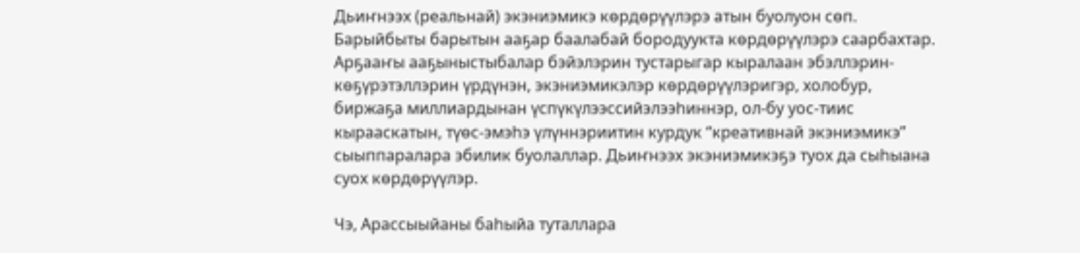Дьиҥнээх (реальнай) экэниэмикэ көрдөрүүлэрэ атын буолуон сөп. Барыйбыты барытын ааҕар баалабай бородуукта көрдөрүүлэрэ саарбахтар. Арҕааҥы ааҕыныстыбалар бэйэлэрин тустарыгар кыралаан эбэллэрин-көҕүрэтэллэрин үрдүнэн, экэниэмикэлэр көрдөрүүлэригэр, холобур, биржаҕа миллиардынан үспүкүлээссийэлээһиннэр, ол-бу уос-тиис кырааскатын, түөс-эмэһэ үлүннэриитин курдук “креативнай экэниэмикэ” сыыппаралара эбилик буолаллар. Дьиҥнээх экэниэмикэҕэ туох да сыһыана суох көрдөрүүлэр.

Чэ, Арассыыйаны баһыйа туталлара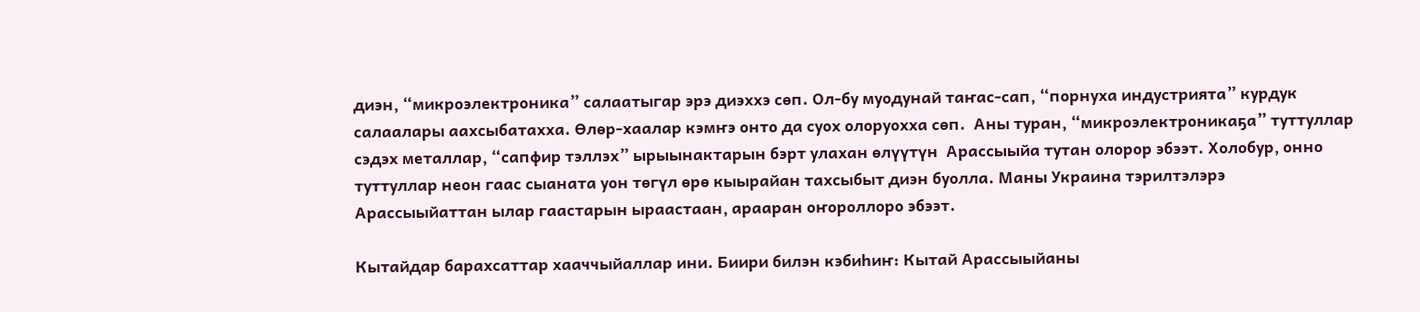диэн, “микроэлектроника” салаатыгар эрэ диэххэ сөп. Ол-бу муодунай таҥас-сап, “порнуха индустрията” курдук салаалары аахсыбатахха. Өлөр-хаалар кэмҥэ онто да суох олоруохха сөп.  Аны туран, “микроэлектроникаҕа” туттуллар сэдэх металлар, “сапфир тэллэх” ырыынактарын бэрт улахан өлүүтүн  Арассыыйа тутан олорор эбээт. Холобур, онно туттуллар неон гаас сыаната уон төгүл өрө кыырайан тахсыбыт диэн буолла. Маны Украина тэрилтэлэрэ Арассыыйаттан ылар гаастарын ыраастаан, арааран оҥороллоро эбээт.

Кытайдар барахсаттар хааччыйаллар ини. Биири билэн кэбиһиҥ: Кытай Арассыыйаны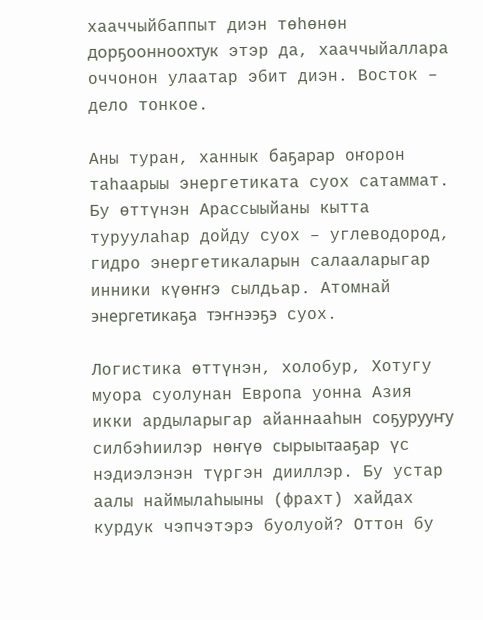хааччыйбаппыт диэн төһөнөн дорҕоонноохтук этэр да, хааччыйаллара оччонон улаатар эбит диэн. Восток – дело тонкое.

Аны туран, ханнык баҕарар оҥорон таһаарыы энергетиката суох сатаммат. Бу өттүнэн Арассыыйаны кытта туруулаһар дойду суох – углеводород, гидро энергетикаларын салааларыгар инники күөҥҥэ сылдьар. Атомнай энергетикаҕа тэҥнээҕэ суох.

Логистика өттүнэн, холобур, Хотугу муора суолунан Европа уонна Азия икки ардыларыгар айаннааһын соҕурууҥу силбэһиилэр нөҥүө сырыытааҕар үс нэдиэлэнэн түргэн дииллэр. Бу устар аалы наймылаһыыны (фрахт) хайдах курдук чэпчэтэрэ буолуой? Оттон бу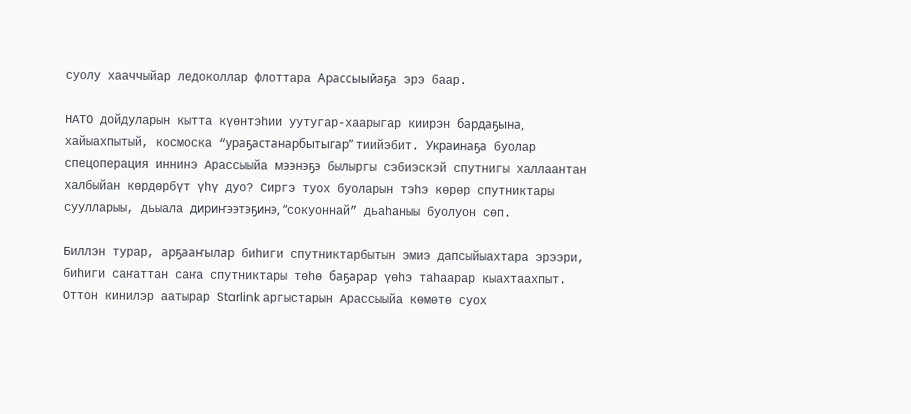суолу хааччыйар ледоколлар флоттара Арассыыйаҕа эрэ баар.

НАТО дойдуларын кытта күөнтэһии уутугар-хаарыгар киирэн бардаҕына, хайыахпытый, космоска “ураҕастанарбытыгар” тиийэбит. Украинаҕа буолар спецоперация иннинэ Арассыыйа мээнэҕэ былыргы сэбиэскэй спутнигы халлаантан халбыйан көрдөрбүт үһү дуо? Сиргэ туох буоларын тэһэ көрөр спутниктары суулларыы, дьыала дириҥээтэҕинэ, “сокуоннай” дьаһаныы буолуон сөп.

Биллэн турар, арҕааҥылар биһиги спутниктарбытын эмиэ дапсыйыахтара эрээри, биһиги саҥаттан саҥа спутниктары төһө баҕарар үөһэ таһаарар кыахтаахпыт. Оттон кинилэр аатырар Starlink аргыстарын Арассыыйа көмөтө суох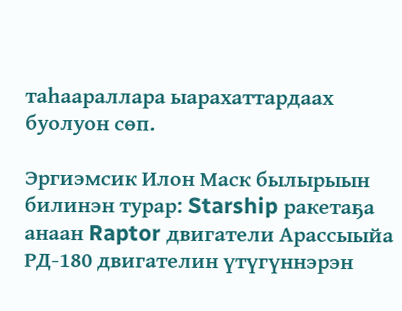таһаараллара ыарахаттардаах буолуон сөп.

Эргиэмсик Илон Маск былырыын билинэн турар: Starship ракетаҕа анаан Raptor двигатели Арассыыйа РД-180 двигателин үтүгүннэрэн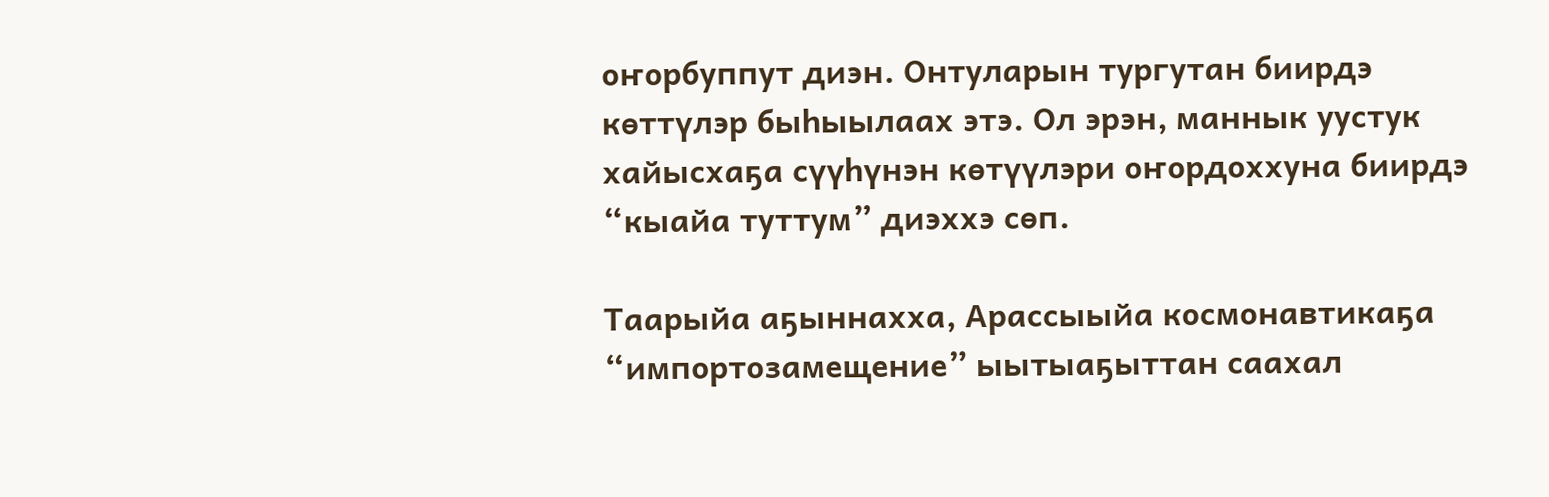оҥорбуппут диэн. Онтуларын тургутан биирдэ көттүлэр быһыылаах этэ. Ол эрэн, маннык уустук хайысхаҕа сүүһүнэн көтүүлэри оҥордоххуна биирдэ “кыайа туттум” диэххэ сөп.

Таарыйа аҕыннахха, Арассыыйа космонавтикаҕа “импортозамещение” ыытыаҕыттан саахал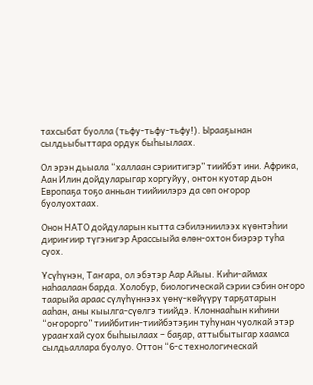тахсыбат буолла (тьфу-тьфу-тьфу!). Ырааҕынан сылдьыбыттара ордук быһыылаах.

Ол эрэн дьыала “халлаан сэриитигэр” тиийбэт ини. Африка, Аан Илин дойдуларыгар хоргуйуу, онтон куотар дьон Европаҕа тоҕо анньан тиийиилэрэ да сөп оҥорор буолуохтаах.

Онон НАТО дойдуларын кытта сэбилэниилээх күөнтэһии дириҥиир түгэнигэр Арассыыйа өлөн-охтон биэрэр туһа суох.

Үсүһүнэн, Таҥара, ол эбэтэр Аар Айыы. Киһи-аймах наһаалаан барда. Холобур, биологическай сэрии сэбин оҥоро таарыйа араас сүлүһүннээх үөнү-көйүүрү тарҕатарын ааһан, аны кыылга-сүөлгэ тиийдэ. Клоннааһын киһини “оҥорорго” тиийбитин-тиийбэтэҕин туһунан чуолкай этэр урааҥхай суох быһыылаах – баҕар, аттыбытыгар хаамса сылдьаллара буолуо. Оттон “6-с технологическай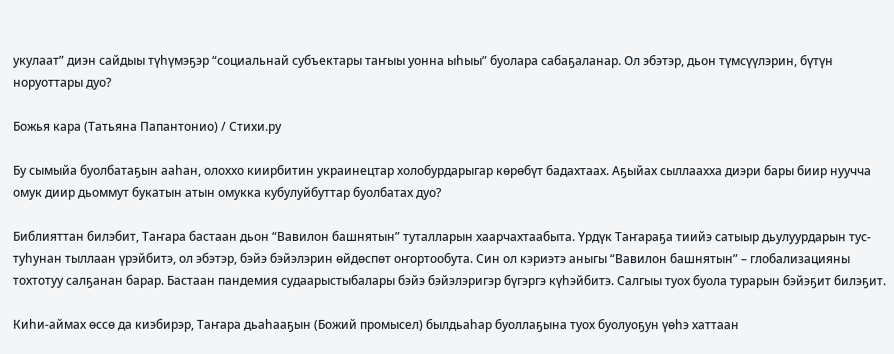укулаат” диэн сайдыы түһүмэҕэр “социальнай субъектары таҥыы уонна ыһыы” буолара сабаҕаланар. Ол эбэтэр, дьон түмсүүлэрин, бүтүн норуоттары дуо?

Божья кара (Татьяна Папантонио) / Стихи.ру

Бу сымыйа буолбатаҕын ааһан, олоххо киирбитин украинецтар холобурдарыгар көрөбүт бадахтаах. Аҕыйах сыллаахха диэри бары биир нуучча омук диир дьоммут букатын атын омукка кубулуйбуттар буолбатах дуо?

Библияттан билэбит, Таҥара бастаан дьон “Вавилон башнятын” туталларын хаарчахтаабыта. Үрдүк Таҥараҕа тиийэ сатыыр дьулуурдарын тус-туһунан тыллаан үрэйбитэ, ол эбэтэр, бэйэ бэйэлэрин өйдөспөт оҥортообута. Син ол кэриэтэ аныгы “Вавилон башнятын” – глобализацияны тохтотуу салҕанан барар. Бастаан пандемия судаарыстыбалары бэйэ бэйэлэригэр бүгэргэ күһэйбитэ. Салгыы туох буола турарын бэйэҕит билэҕит.

Киһи-аймах өссө да киэбирэр, Таҥара дьаһааҕын (Божий промысел) былдьаһар буоллаҕына туох буолуоҕун үөһэ хаттаан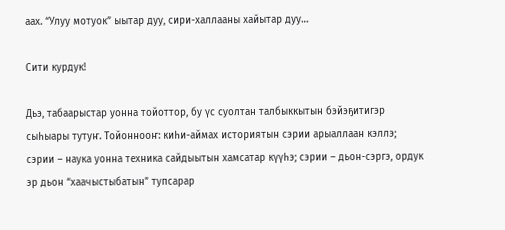аах. “Улуу мотуок” ыытар дуу, сири-халлааны хайытар дуу…

Сити курдук!

Дьэ, табаарыстар уонна тойоттор, бу үс суолтан талбыккытын бэйэҕитигэр сыһыары тутуҥ. Тойоннооҥ: киһи-аймах историятын сэрии арыаллаан кэллэ; сэрии – наука уонна техника сайдыытын хамсатар күүһэ; сэрии – дьон-сэргэ, ордук эр дьон “хаачыстыбатын” тупсарар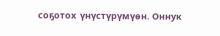соҕотох  үнүстүрүмүөн. Оннук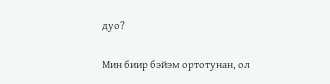дуо?

Мин биир бэйэм ортотунан, ол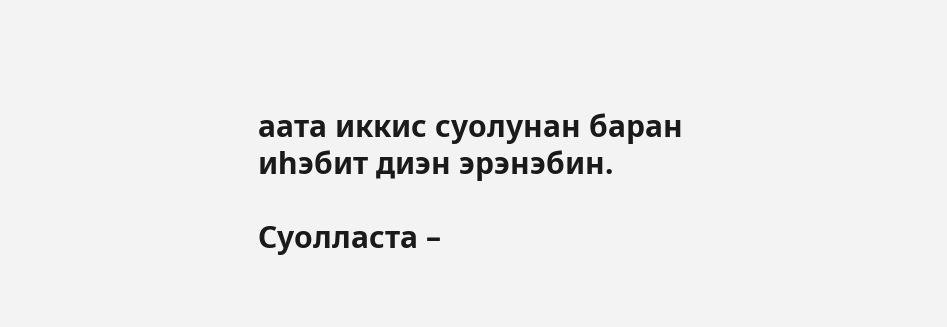аата иккис суолунан баран иһэбит диэн эрэнэбин.

Суолласта –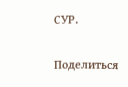СУР.

Поделиться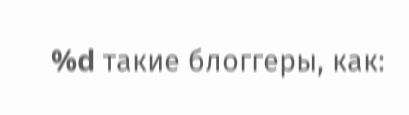%d такие блоггеры, как: